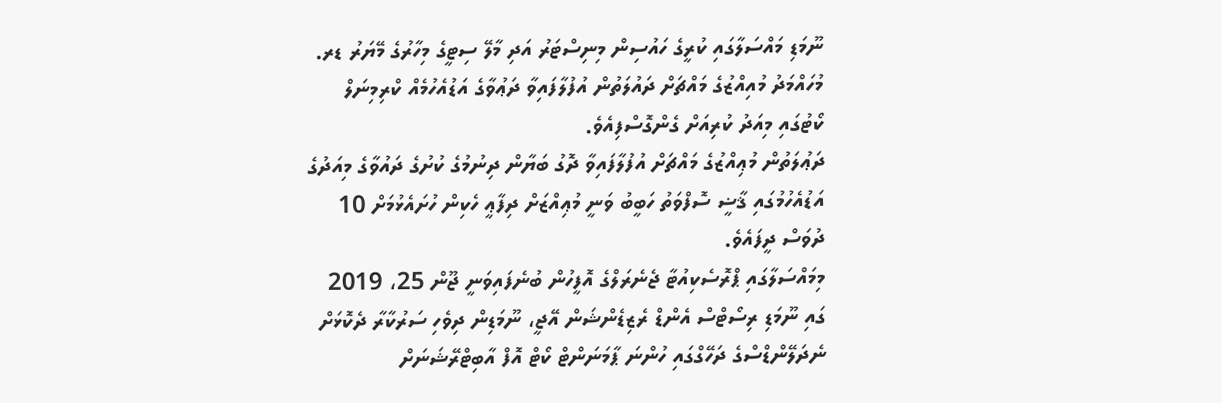ނޫމަޑި މައްސަލާގައި ކުރީގެ ހައުސިން މިނިސްޓަރު އަދި މާލޭ ސިޓީގެ މިހާރުގެ މޭޔަރު ޑރ. މުހައްމަދު މުއިއްޒުގެ މައްޗަށް ދައުލަތުން އުފުލާފައިވާ ދަޢުވާގެ އަޑުއެހުމެއް ކްރިމިނަލް ކޯޓުގައި މިއަދު ކުރިއަށް ގެންގޮސްފިއެވެ.
ދަޢުލަތުން މުޢިއްޒުގެ މައްޗަށް އުފުލާފައިވާ ދޮގު ބަޔާން ދިނުމުގެ ކުށުގެ ދައުވާގެ މިއަދުގެ އަޑުއެހުމުގައި ޤާޟީ ސޮފްވަތު ހަބީބު ވަނީ މުޢިއްޒަށް ދިފާޢީ ހެކިން ހުށައެޅުމަށް 10 ދުވަސް ދީފައެވެ.
މިމައްސަލާގައި ޕްރޮސެކިއުޓާ ޖެނެރަލްގެ އޮފީހުން ބުނެފައިވަނީ ޖޫން 25، 2019 ގައި ނޫމަޑި ރިސޯޓްސް އެންޑް ރެޒިޑެންޝަން އޭޖީ، ނޫމަޑިން ދިވެހި ސަރުކާރާ ދެކޮޅަށް ނެދަލޭންޑްސްގެ ދަހޭގްގައި ހުންނަ ޕާމަނަންޓް ކޯޓް އޮފް އާބިޓްރޭޝަނަށް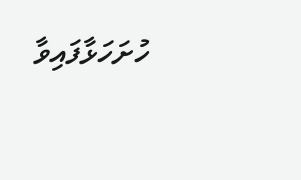ހުށަހަޅާފައިވާ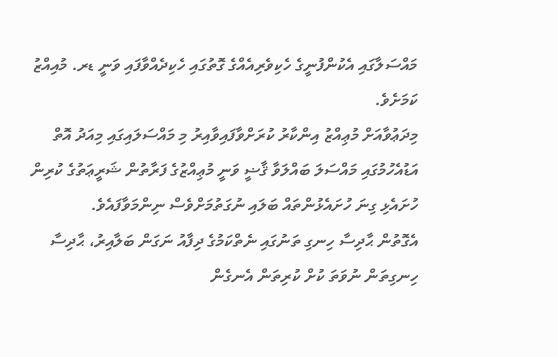މައްސަލާގައި އެކުންފުނީގެ ހެކިވެރިއެއްގެ ގޮތުގައި ހެކިދެއްވާފައި ވަނީ ޑރ. މުއިއްޒު ކަމަށެވެ.
މިދަޢުވާއަށް މުޢިއްޒު އިންކާރު ކުރަށްވާފައިވާއިރު މި މައްސަލައިގައި މިއަދު އޮތް އަޑުއެހުމުގައި މައްސަލަ ބައްލަވާ ޤާޟީ ވަނީ މުޢިއްޒުގެ ފަރާތުން ޝަރީޢަތުގެ ކުރިން ހުށައެޅި ގިނަ ހުށައެޅުންތައް ބަލައި ނުގަތުމަށްވެސް ނިންމަވާފައެވެ.
އެގޮތުން ޙާދިސާ ހިނގި ތަނުގައި ނެތްކަމުގެ ދިފާއު ނަގަން ބަލާއިރު، ޙާދިސާ ހިނގިތަން ނުވަތަ ކުށް ކުރިތަން އެނގެން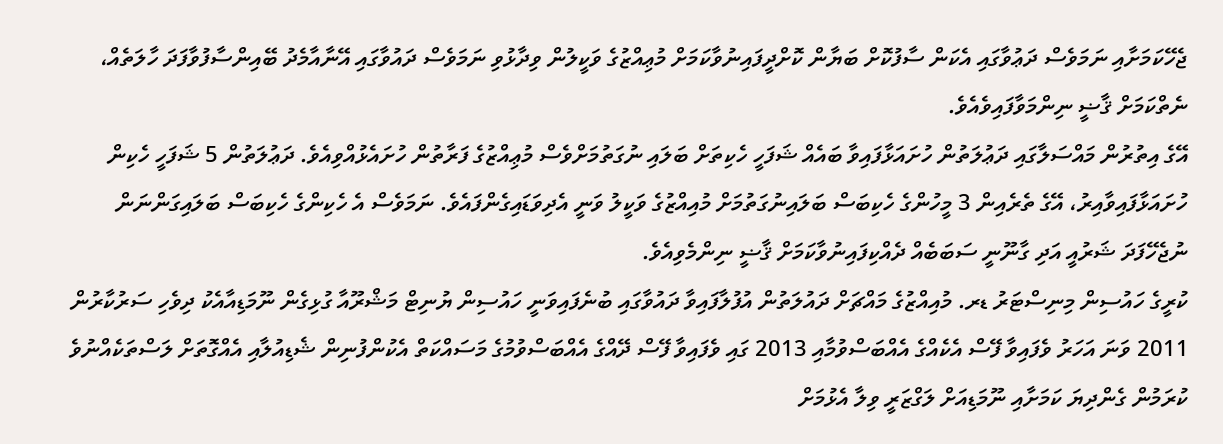ޖެހޭކަމަށާއި ނަމަވެސް ދަޢުވާގައި އެކަން ސާފުކޮށް ބަޔާން ކޮށްދީފައިނުވާކަމަށް މުޢިއްޒުގެ ވަކީލުން ވިދާޅުވި ނަމަވެސް ދައުވާގައި އޭނާއާމެދު ބޭއިންސާފުވާފަދަ ހާލަތެއް، ނެތްކަމަށް ޤާޟީ ނިންމަވާފައިވެއެވެ.
އޭގެ އިތުރުން މައްސަލާގައި ދަޢުލަތުން ހުށައަޅާފައިވާ ބައެއް ޝަފަހީ ހެކިތަށް ބަލައި ނުގަތުމަށްވެސް މުޢިއްޒުގެ ފަރާތުން ހުށައެޅުއްވިއެވެ. ދަޢުލަތުން 5 ޝަފަހީ ހެކިން ހުށައަޅާފައިވާއިރު، އޭގެ ތެރެއިން 3 މީހުންގެ ހެކިބަސް ބަލައިނުގަތުމަށް މުއިއްޒުގެ ވަކީލު ވަނީ އެދިވަޑައިގެންފައެވެ. ނަމަވެސް އެ ހެކިންގެ ހެކިބަސް ބަލައިގަންނަން ނުޖެހޭފަދަ ޝަރުއީ އަދި ގާނޫނީ ސަބަބެއް ދެއްކިފައިނުވާކަމަށް ޤާޟީ ނިންމެވިއެވެ.
ކުރީގެ ހައުސިން މިނިސްޓަރު ޑރ. މުއިއްޒުގެ މައްޗަށް ދައުލަތުން އުފުލާފައިވާ ދައުވާގައި ބުނެފައިވަނީ ހައުސިން ޔުނިޓް މަޝްރޫއާ ގުޅިގެން ނޫމަޑިއާއެކު ދިވެހި ސަރުކާރުން 2011 ވަނަ އަހަރު ވެފައިވާ ފޭސް އެކެއްގެ އެއްބަސްވުމާއި 2013 ގައި ވެފައިވާ ފޭސް ދޭއްގެ އެއްބަސްވުމުގެ މަސައްކަތް އެކުންފުނިން ޝެޑިއުލާއި އެއްގޮތަށް ލަސްތަކެއްނުވެ ކުރަމުން ގެންދިޔަ ކަމަށާއި ނޫމަޑިއަށް ލަގްޒަރީ ވިލާ އެޅުމަށް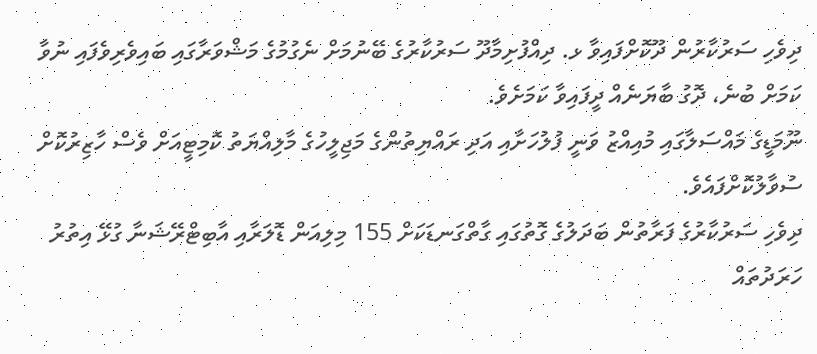ދިވެހި ސަރުކާރުން ދޫކޮށްފައިވާ ޅ. ދިއްފުށިމާދޫ ސަރުކާރުގެ ބޭނުމަށް ނެގުމުގެ މަޝްވަރާގައި ބައިވެރިވެފައި ނުވާ ކަމަށް ބުނެ، ދޮގު ބާޔަނެއް ދީފައިވާ ކަމަށެވެ.
ނޫމަޑީގެ މައްސަލާގައި މުއިއްޒު ވަނީ ފުލުހަށާއި އަދި ރައްޔިތުންގެ މަޖިލީހުގެ މާލިއްޔަތު ކޮމިޓީއަށް ވެސް ހާޒިރުކޮށް ސުވާލުކޮށްފައެވެ.
ދިވެހި ސަރުކާރުގެ ފަރާތުން ބަދަލުގެ ގޮތުގައި ގާތްގަނޑަކަށް 155 މިލިއަން ޑޮލަރާއި އާބިޓްރޭޝަނާ ގުޅޭ އިތުރު ހަރަދުތައް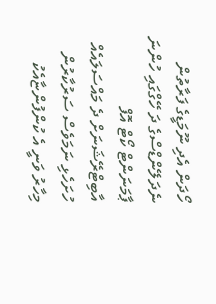ހޯދަން އެދި ނޫމަޑީގެ ފަރާތުން ނެދަލޭންޑްސްގެ ދަ ހޭގްގައި ހުންނަ ޕާމަނަންޓް ކޯޓް އޮފް އާބިޓްރޭޝަނަށް ދެ މައްސަލައެއް ހުށަހެޅި ނަމަވެސް ސަރުކާރުން މިހާރު ވަނީ އެ ކުންފުންޏާއެކު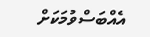އެއްބަސްވުމަކަށް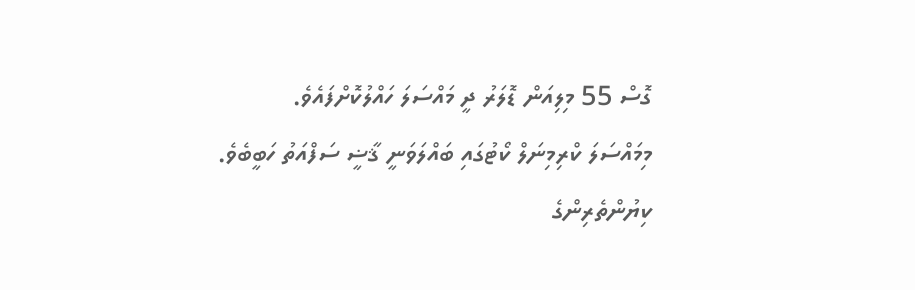ގޮސް 55 މިލިއަން ޑޮލަރު ދީ މައްސަލަ ހައްލުކޮށްފައެވެ.
މިމައްސަލަ ކްރިމިނަލް ކޯޓުގައި ބައްލަވަނީ ޤާޟީ ސަފްއަތު ހަބީބެވެ.
ކިޔުންތެރިންގެ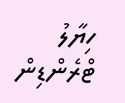ހިޔާލު
ޓްރެންޑިން